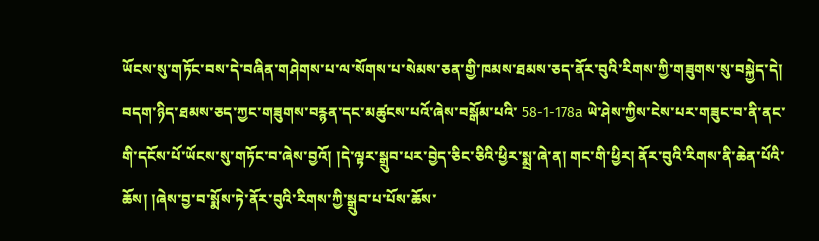ཡོངས་སུ་གཏོང་བས་དེ་བཞིན་གཤེགས་པ་ལ་སོགས་པ་སེམས་ཅན་གྱི་ཁམས་ཐམས་ཅད་ནོར་བུའི་རིགས་ཀྱི་གཟུགས་སུ་བསྐྱེད་དེ། བདག་ཉིད་ཐམས་ཅད་ཀྱང་གཟུགས་བརྙན་དང་མཚུངས་པའོ་ཞེས་བསྒོམ་པའི་ 58-1-178a ཡེ་ཤེས་ཀྱིས་ངེས་པར་གཟུང་བ་ནི་ནང་གི་དངོས་པོ་ཡོངས་སུ་གཏོང་བ་ཞེས་བྱའོ། །དེ་ལྟར་སྒྲུབ་པར་བྱེད་ཅིང་ཅིའི་ཕྱིར་སྨྲ་ཞེ་ན། གང་གི་ཕྱིར། ནོར་བུའི་རིགས་ནི་ཆེན་པོའི་ཆོས། །ཞེས་བྱ་བ་སྨོས་ཏེ་ནོར་བུའི་རིགས་ཀྱི་སྒྲུབ་པ་པོས་ཆོས་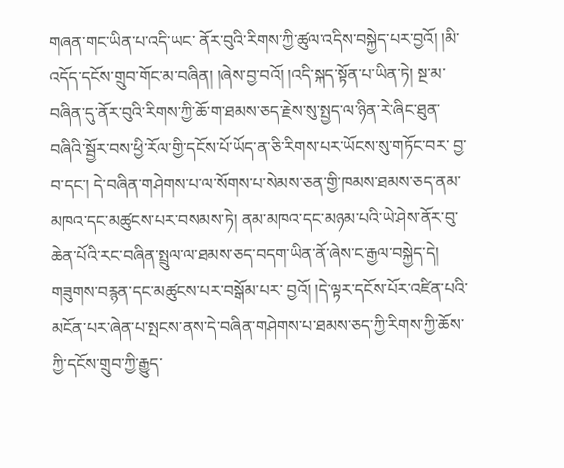གཞན་གང་ཡིན་པ་འདི་ཡང་ ནོར་བུའི་རིགས་ཀྱི་ཚུལ་འདིས་བསྐྱེད་པར་བྱའོ། །མི་འདོད་དངོས་གྲུབ་གོང་མ་བཞིན། །ཞེས་བྱ་བའོ། །འདི་སྐད་སྟོན་པ་ཡིན་ཏེ། སྔ་མ་བཞིན་དུ་ནོར་བུའི་རིགས་ཀྱི་ཆོ་ག་ཐམས་ཅད་རྗེས་སུ་སྤྱད་ལ་ཉིན་རེ་ཞིང་ཐུན་བཞིའི་སྦྱོར་བས་ཕྱི་རོལ་གྱི་དངོས་པོ་ཡོད་ན་ཅི་རིགས་པར་ཡོངས་སུ་གཏོང་བར་ བྱ་བ་དང་། དེ་བཞིན་གཤེགས་པ་ལ་སོགས་པ་སེམས་ཅན་གྱི་ཁམས་ཐམས་ཅད་ནམ་མཁའ་དང་མཚུངས་པར་བསམས་ཏེ། ནམ་མཁའ་དང་མཉམ་པའི་ཡེ་ཤེས་ནོར་བུ་ཆེན་པོའི་རང་བཞིན་སྤྲུལ་ལ་ཐམས་ཅད་བདག་ཡིན་ནོ་ཞེས་ང་རྒྱལ་བསྐྱེད་དེ། གཟུགས་བརྙན་དང་མཚུངས་པར་བསྒོམ་པར་ བྱའོ། །དེ་ལྟར་དངོས་པོར་འཛིན་པའི་མངོན་པར་ཞེན་པ་སྤངས་ནས་དེ་བཞིན་གཤེགས་པ་ཐམས་ཅད་ཀྱི་རིགས་ཀྱི་ཆོས་ཀྱི་དངོས་གྲུབ་ཀྱི་རྒྱུད་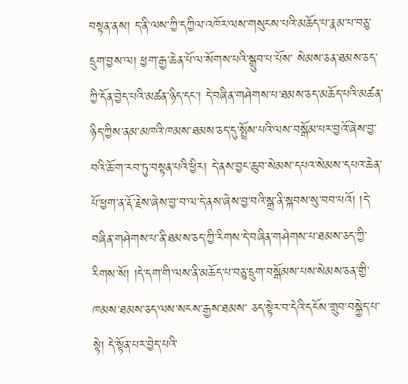བསྟན་ནས། ད་ནི་ལས་ཀྱི་དཀྱིལ་འཁོར་ལས་གསུངས་པའི་མཆོད་པ་རྣམ་པ་བཅུ་དྲུག་བྱས་ལ། ཕྱག་རྒྱ་ཆེན་པོ་ལ་སོགས་པའི་སྒྲུབ་པ་པོས་ སེམས་ཅན་ཐམས་ཅད་ཀྱི་དོན་བྱེད་པའི་མཚན་ཉིད་དང་། དེ་བཞིན་གཤེགས་པ་ཐམས་ཅད་མཆོད་པའི་མཚན་ཉིད་ཀྱིས་ནམ་མཁའི་ཁམས་ཐམས་ཅད་དུ་སྤྲོས་པའི་ལས་བསྒོམ་པར་བྱའོ་ཞེས་བྱ་བའི་ཆོ་ག་རབ་ཏུ་བསྟན་པའི་ཕྱིར། དེ་ནས་བྱང་ཆུབ་སེམས་དཔའ་སེམས་དཔའ་ཆེན་ པོ་ཕྱག་ན་རྡོ་རྗེས་ཞེས་བྱ་བ་ལ་དེ་ནས་ཞེས་བྱ་བའི་སྒྲ་ནི་སྐབས་སུ་བབ་པའོ། །དེ་བཞིན་གཤེགས་པ་ནི་ཐམས་ཅད་ཀྱི་རིགས་དེ་བཞིན་གཤེགས་པ་ཐམས་ཅད་ཀྱི་རིགས་སོ། །དེ་དག་གི་ལས་ནི་མཆོད་པ་བཅུ་དྲུག་བསྒོམས་པས་སེམས་ཅན་གྱི་ཁམས་ཐམས་ཅད་ལས་སངས་རྒྱས་ཐམས་ ཅད་སྟེར་བ་དེའི་དངོས་གྲུབ་བསྐྱེད་པ་སྟེ། དེ་སྟོན་པར་བྱེད་པའི་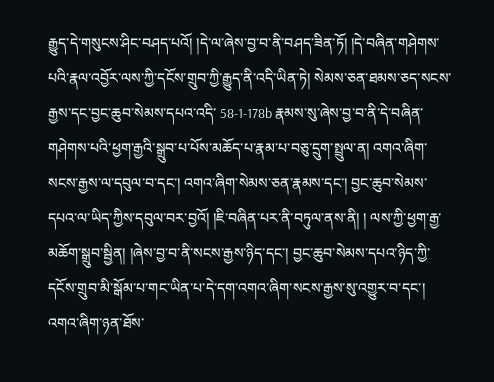རྒྱུད་དེ་གསུངས་ཤིང་བཤད་པའོ། །དེ་ལ་ཞེས་བྱ་བ་ནི་བཤད་ཟིན་ཏོ། །དེ་བཞིན་གཤེགས་པའི་རྣལ་འབྱོར་ལས་ཀྱི་དངོས་གྲུབ་ཀྱི་རྒྱུད་ནི་འདི་ཡིན་ཏེ། སེམས་ཅན་ཐམས་ཅད་སངས་རྒྱས་དང་བྱང་ཆུབ་སེམས་དཔའ་འདི་ 58-1-178b རྣམས་སུ་ཞེས་བྱ་བ་ནི་དེ་བཞིན་གཤེགས་པའི་ཕྱག་རྒྱའི་སྒྲུབ་པ་པོས་མཆོད་པ་རྣམ་པ་བཅུ་དྲུག་སྤྲུལ་ན། འགའ་ཞིག་སངས་རྒྱས་ལ་དབུལ་བ་དང་། འགའ་ཞིག་སེམས་ཅན་རྣམས་དང་། བྱང་ཆུབ་སེམས་དཔའ་ལ་ཡིད་ཀྱིས་དབུལ་བར་བྱའོ། །ཇི་བཞིན་པར་ནི་བཏུལ་ནས་ནི། ། ལས་ཀྱི་ཕྱག་རྒྱ་མཆོག་སྒྲུབ་སྦྱིན། །ཞེས་བྱ་བ་ནི་སངས་རྒྱས་ཉིད་དང་། བྱང་ཆུབ་སེམས་དཔའ་ཉིད་ཀྱི་དངོས་གྲུབ་མི་སྒོམ་པ་གང་ཡིན་པ་དེ་དག་འགའ་ཞིག་སངས་རྒྱས་སུ་འགྱུར་བ་དང་། འགའ་ཞིག་ཉན་ཐོས་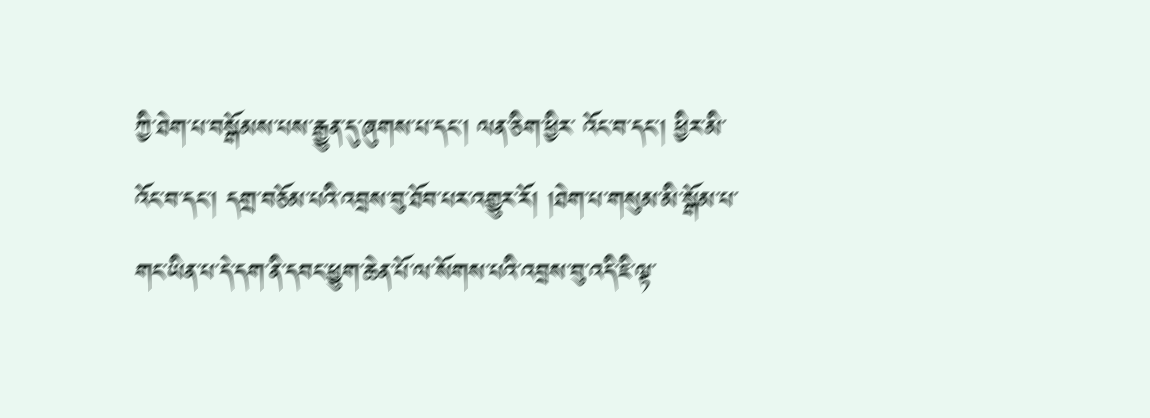ཀྱི་ཐེག་པ་བསྒོམས་པས་རྒྱུན་དུ་ཞུགས་པ་དང་། ལན་ཅིག་ཕྱིར་ འོང་བ་དང་། ཕྱིར་མི་འོང་བ་དང་། དགྲ་བཅོམ་པའི་འབྲས་བུ་ཐོབ་པར་འགྱུར་རོ། །ཐེག་པ་གསུམ་མི་སྒོམ་པ་གང་ཡིན་པ་དེ་དག་ནི་དབང་ཕྱུག་ཆེན་པོ་ལ་སོགས་པའི་འབྲས་བུ་འདི་ཇི་ལྟ་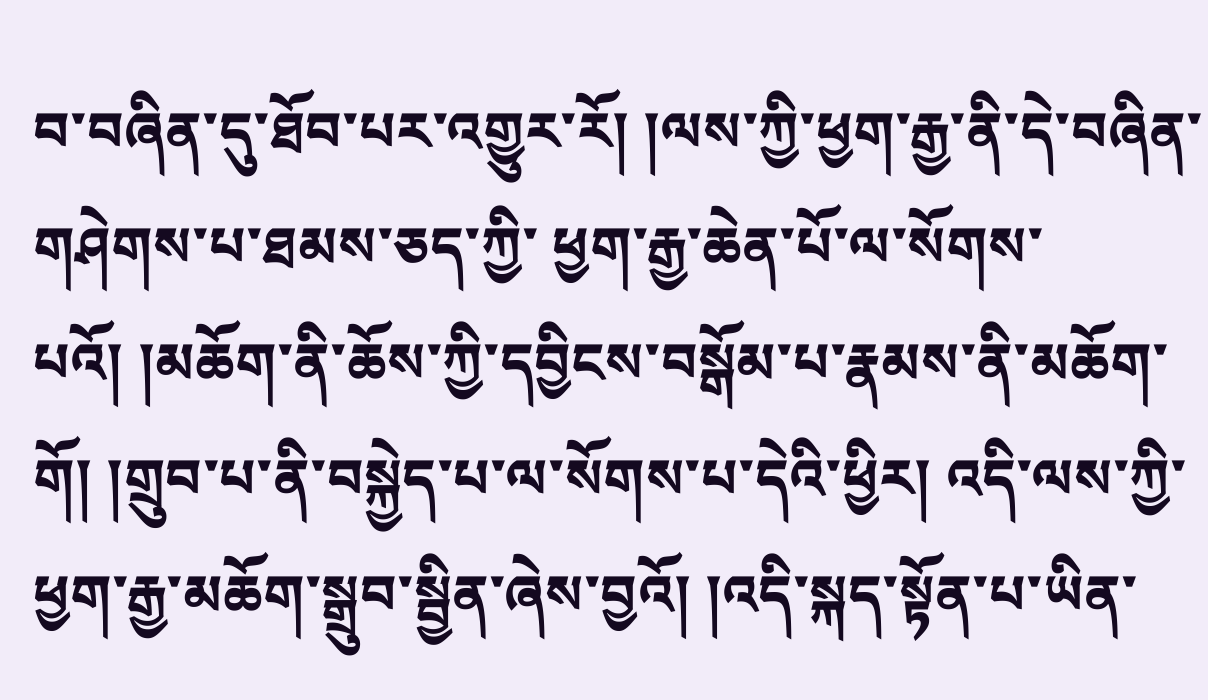བ་བཞིན་དུ་ཐོབ་པར་འགྱུར་རོ། །ལས་ཀྱི་ཕྱག་རྒྱ་ནི་དེ་བཞིན་གཤེགས་པ་ཐམས་ཅད་ཀྱི་ ཕྱག་རྒྱ་ཆེན་པོ་ལ་སོགས་པའོ། །མཆོག་ནི་ཆོས་ཀྱི་དབྱིངས་བསྒོམ་པ་རྣམས་ནི་མཆོག་གོ། །གྲུབ་པ་ནི་བསྐྱེད་པ་ལ་སོགས་པ་དེའི་ཕྱིར། འདི་ལས་ཀྱི་ཕྱག་རྒྱ་མཆོག་སྒྲུབ་སྦྱིན་ཞེས་བྱའོ། །འདི་སྐད་སྟོན་པ་ཡིན་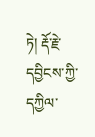ཏེ། རྡོ་རྗེ་དབྱིངས་ཀྱི་དཀྱིལ་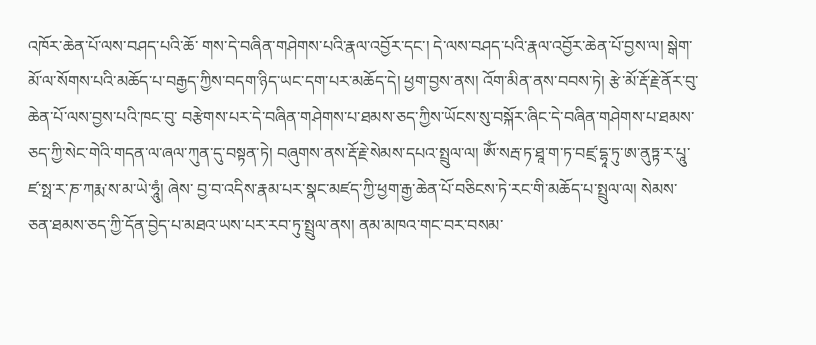འཁོར་ཆེན་པོ་ལས་བཤད་པའི་ཆོ་ གས་དེ་བཞིན་གཤེགས་པའི་རྣལ་འབྱོར་དང་། དེ་ལས་བཤད་པའི་རྣལ་འབྱོར་ཆེན་པོ་བྱས་ལ། སྒེག་མོ་ལ་སོགས་པའི་མཆོད་པ་བརྒྱད་ཀྱིས་བདག་ཉིད་ཡང་དག་པར་མཆོད་དེ། ཕྱག་བྱས་ནས། འོག་མིན་ནས་བབས་ཏེ། རྩེ་མོ་རྡོ་རྗེ་ནོར་བུ་ཆེན་པོ་ལས་བྱས་པའི་ཁང་བུ་ བརྩེགས་པར་དེ་བཞིན་གཤེགས་པ་ཐམས་ཅད་ཀྱིས་ཡོངས་སུ་བསྐོར་ཞིང་དེ་བཞིན་གཤེགས་པ་ཐམས་ཅད་ཀྱི་སེང་གེའི་གདན་ལ་ཞལ་ཀུན་དུ་བསྟན་ཏེ། བཞུགས་ནས་རྡོ་རྗེ་སེམས་དཔའ་སྤྲུལ་ལ། ཨོཾ་སརྦ་ཏ་ཐཱ་ག་ཏ་བཛྲ་དྷཱ་ཏུ་ཨ་ནུཏྟ་ར་པཱུ་ཛ་སྥ་ར་ཎ་ཀརྨ་ས་མ་ཡེ་ཧཱུཾ། ཞེས་ བྱ་བ་འདིས་རྣམ་པར་སྣང་མཛད་ཀྱི་ཕྱག་རྒྱ་ཆེན་པོ་བཅིངས་ཏེ་རང་གི་མཆོད་པ་སྤྲུལ་ལ། སེམས་ཅན་ཐམས་ཅད་ཀྱི་དོན་བྱེད་པ་མཐའ་ཡས་པར་རབ་ཏུ་སྤྲུལ་ནས། ནམ་མཁའ་གང་བར་བསམ་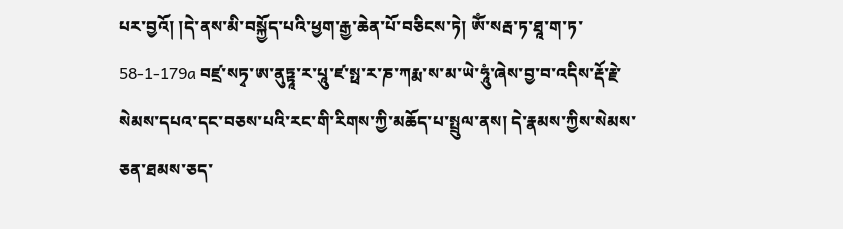པར་བྱའོ། །དེ་ནས་མི་བསྐྱོད་པའི་ཕྱག་རྒྱ་ཆེན་པོ་བཅིངས་ཏེ། ཨོཾ་སརྦ་ཏ་ཐཱ་ག་ཏ་ 58-1-179a བཛྲ་སཏྭ་ཨ་ནུཏྟཱ་ར་པཱུ་ཛ་སྥ་ར་ཎ་ཀརྨ་ས་མ་ཡེ་ཧཱུཾ་ཞེས་བྱ་བ་འདིས་རྡོ་རྗེ་སེམས་དཔའ་དང་བཅས་པའི་རང་གི་རིགས་ཀྱི་མཆོད་པ་སྤྲུལ་ནས། དེ་རྣམས་ཀྱིས་སེམས་ཅན་ཐམས་ཅད་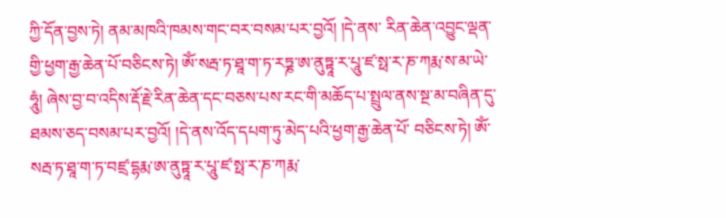ཀྱི་དོན་བྱས་ཏེ། ནམ་མཁའི་ཁམས་གང་བར་བསམ་པར་བྱའོ། །དེ་ནས་ རིན་ཆེན་འབྱུང་ལྡན་གྱི་ཕྱག་རྒྱ་ཆེན་པོ་བཅིངས་ཏེ། ཨོཾ་སརྦ་ཏ་ཐཱ་ག་ཏ་རཏྞ་ཨ་ནུཏྟཱ་ར་པཱུ་ཛ་སྥ་ར་ཎ་ཀརྨ་ས་མ་ཡེ་ཧཱུཾ། ཞེས་བྱ་བ་འདིས་རྡོ་རྗེ་རིན་ཆེན་དང་བཅས་པས་རང་གི་མཆོད་པ་སྤྲུལ་ནས་སྔ་མ་བཞིན་དུ་ཐམས་ཅད་བསམ་པར་བྱའོ། །དེ་ནས་འོད་དཔག་ཏུ་མེད་པའི་ཕྱག་རྒྱ་ཆེན་པོ་ བཅིངས་ཏེ། ཨོཾ་སརྦ་ཏ་ཐཱ་ག་ཏ་བཛྲ་དྷརྨ་ཨ་ནུཏྟཱ་ར་པཱུ་ཛ་སྥ་ར་ཎ་ཀརྨ་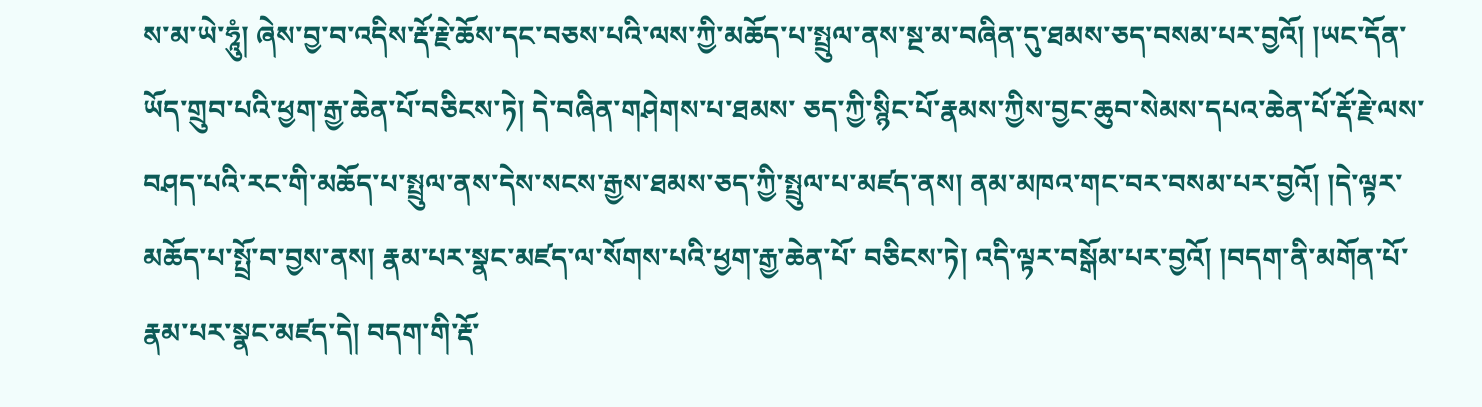ས་མ་ཡེ་ཧཱུཾ། ཞེས་བྱ་བ་འདིས་རྡོ་རྗེ་ཆོས་དང་བཅས་པའི་ལས་ཀྱི་མཆོད་པ་སྤྲུལ་ནས་སྔ་མ་བཞིན་དུ་ཐམས་ཅད་བསམ་པར་བྱའོ། །ཡང་དོན་ཡོད་གྲུབ་པའི་ཕྱག་རྒྱ་ཆེན་པོ་བཅིངས་ཏེ། དེ་བཞིན་གཤེགས་པ་ཐམས་ ཅད་ཀྱི་སྙིང་པོ་རྣམས་ཀྱིས་བྱང་ཆུབ་སེམས་དཔའ་ཆེན་པོ་རྡོ་རྗེ་ལས་བཤད་པའི་རང་གི་མཆོད་པ་སྤྲུལ་ནས་དེས་སངས་རྒྱས་ཐམས་ཅད་ཀྱི་སྤྲུལ་པ་མཛད་ནས། ནམ་མཁའ་གང་བར་བསམ་པར་བྱའོ། །དེ་ལྟར་མཆོད་པ་སྤྲོ་བ་བྱས་ནས། རྣམ་པར་སྣང་མཛད་ལ་སོགས་པའི་ཕྱག་རྒྱ་ཆེན་པོ་ བཅིངས་ཏེ། འདི་ལྟར་བསྒོམ་པར་བྱའོ། །བདག་ནི་མགོན་པོ་རྣམ་པར་སྣང་མཛད་དེ། བདག་གི་རྡོ་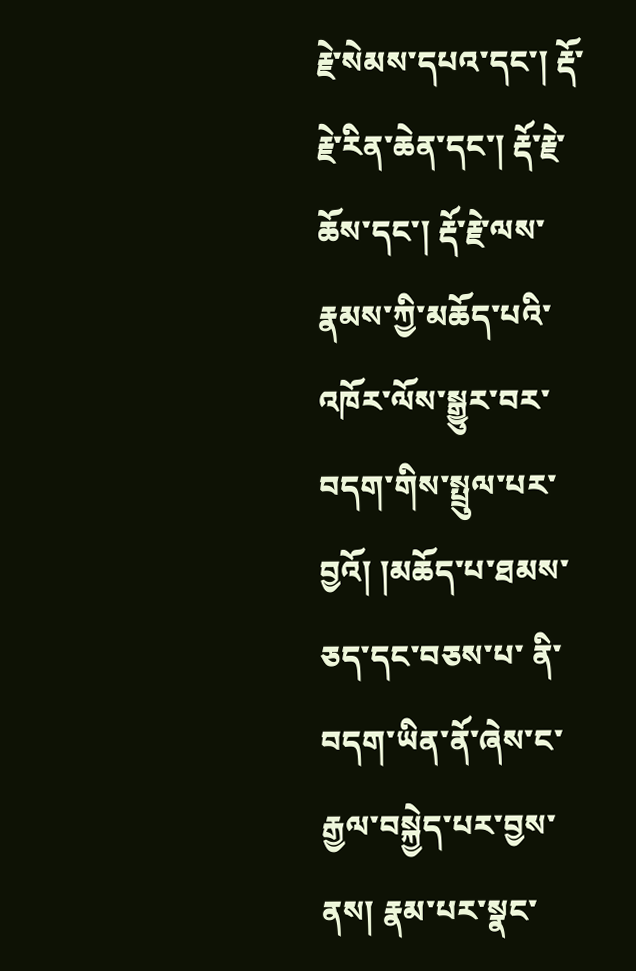རྗེ་སེམས་དཔའ་དང་། རྡོ་རྗེ་རིན་ཆེན་དང་། རྡོ་རྗེ་ཆོས་དང་། རྡོ་རྗེ་ལས་རྣམས་ཀྱི་མཆོད་པའི་འཁོར་ལོས་སྒྱུར་བར་བདག་གིས་སྤྲུལ་པར་བྱའོ། །མཆོད་པ་ཐམས་ཅད་དང་བཅས་པ་ ནི་བདག་ཡིན་ནོ་ཞེས་ང་རྒྱལ་བསྐྱེད་པར་བྱས་ནས། རྣམ་པར་སྣང་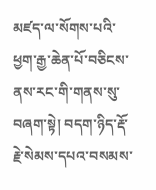མཛད་ལ་སོགས་པའི་ཕྱག་རྒྱ་ཆེན་པོ་བཅིངས་ནས་རང་གི་གནས་སུ་བཞག་སྟེ། བདག་ཉིད་རྡོ་རྗེ་སེམས་དཔའ་བསམས་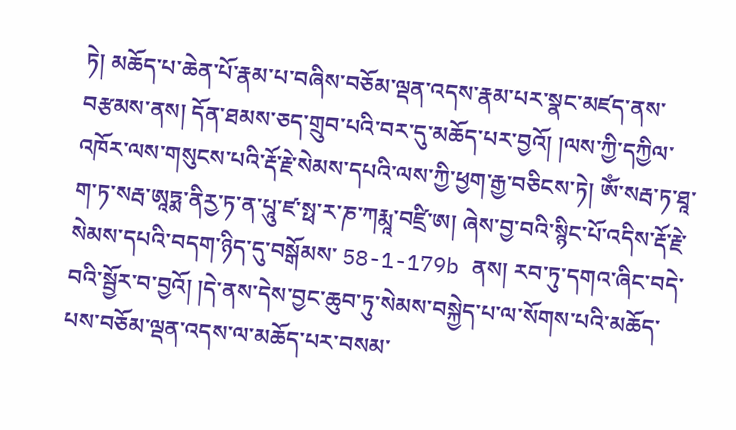ཏེ། མཆོད་པ་ཆེན་པོ་རྣམ་པ་བཞིས་བཅོམ་ལྡན་འདས་རྣམ་པར་སྣང་མཛད་ནས་བརྩམས་ནས། དོན་ཐམས་ཅད་གྲུབ་པའི་བར་དུ་མཆོད་པར་བྱའོ། །ལས་ཀྱི་དཀྱིལ་འཁོར་ལས་གསུངས་པའི་རྡོ་རྗེ་སེམས་དཔའི་ལས་ཀྱི་ཕྱག་རྒྱ་བཅིངས་ཏེ། ཨོཾ་སརྦ་ཏ་ཐཱ་ག་ཏ་སརྦ་ཨཱཏྨ་ནིརྱ་ཏ་ན་པཱུ་ཛ་སྥ་ར་ཎ་ཀརྨཱ་བཛྲི་ཨ། ཞེས་བྱ་བའི་སྙིང་པོ་འདིས་རྡོ་རྗེ་སེམས་དཔའི་བདག་ཉིད་དུ་བསྒོམས་ 58-1-179b ནས། རབ་ཏུ་དགའ་ཞིང་བདེ་བའི་སྦྱོར་བ་བྱའོ། །དེ་ནས་དེས་བྱང་ཆུབ་ཏུ་སེམས་བསྐྱེད་པ་ལ་སོགས་པའི་མཆོད་པས་བཅོམ་ལྡན་འདས་ལ་མཆོད་པར་བསམ་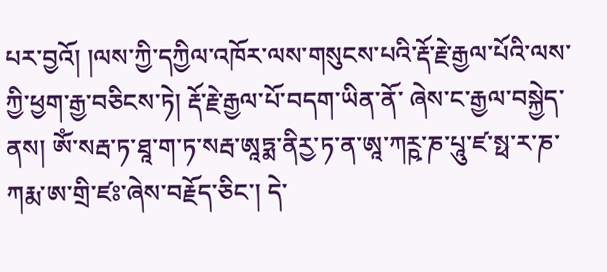པར་བྱའོ། །ལས་ཀྱི་དཀྱིལ་འཁོར་ལས་གསུངས་པའི་རྡོ་རྗེ་རྒྱལ་པོའི་ལས་ཀྱི་ཕྱག་རྒྱ་བཅིངས་ཏེ། རྡོ་རྗེ་རྒྱལ་པོ་བདག་ཡིན་ནོ་ ཞེས་ང་རྒྱལ་བསྐྱེད་ནས། ཨོཾ་སརྦ་ཏ་ཐཱ་ག་ཏ་སརྦ་ཨཱཏྨ་ནིརྱ་ཏ་ན་ཨཱ་ཀཪྵ་ཎ་པཱུ་ཛ་སྥ་ར་ཎ་ཀརྨ་ཨ་གྲི་ཛཿ་ཞེས་བརྗོད་ཅིང་། དེ་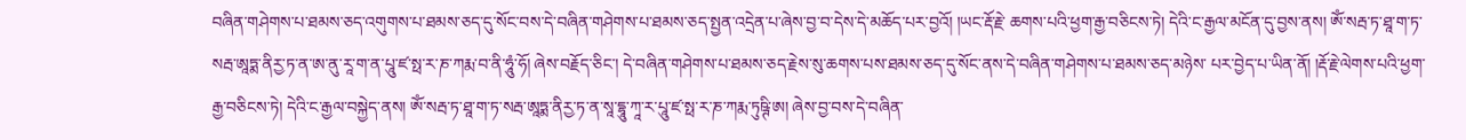བཞིན་གཤེགས་པ་ཐམས་ཅད་འགུགས་པ་ཐམས་ཅད་དུ་སོང་བས་དེ་བཞིན་གཤེགས་པ་ཐམས་ཅད་སྤྱན་འདྲེན་པ་ཞེས་བྱ་བ་དེས་དེ་མཆོད་པར་བྱའོ། །ཡང་རྡོ་རྗེ་ ཆགས་པའི་ཕྱག་རྒྱ་བཅིངས་ཏེ། དེའི་ང་རྒྱལ་མངོན་དུ་བྱས་ནས། ཨོཾ་སརྦ་ཏ་ཐཱ་ག་ཏ་སརྦ་ཨཱཏྨ་ནིརྱ་ཏ་ན་ཨ་ནུ་རཱ་ག་ན་པཱུ་ཛ་སྥ་ར་ཎ་ཀརྨ་བ་ནི་ཧཱུཾ་ཧོ། ཞེས་བརྗོད་ཅིང་། དེ་བཞིན་གཤེགས་པ་ཐམས་ཅད་རྗེས་སུ་ཆགས་པས་ཐམས་ཅད་དུ་སོང་ནས་དེ་བཞིན་གཤེགས་པ་ཐམས་ཅད་མཉེས་ པར་བྱེད་པ་ཡིན་ནོ། །རྡོ་རྗེ་ལེགས་པའི་ཕྱག་རྒྱ་བཅིངས་ཏེ། དེའི་ང་རྒྱལ་བསྐྱེད་ནས། ཨོཾ་སརྦ་ཏ་ཐཱ་ག་ཏ་སརྦ་ཨཱཏྨ་ནིརྱ་ཏ་ན་སཱ་དྷཱུ་ཀཱ་ར་པཱུ་ཛ་སྥ་ར་ཎ་ཀརྨ་ཏུཥྚི་ཨ། ཞེས་བྱ་བས་དེ་བཞིན་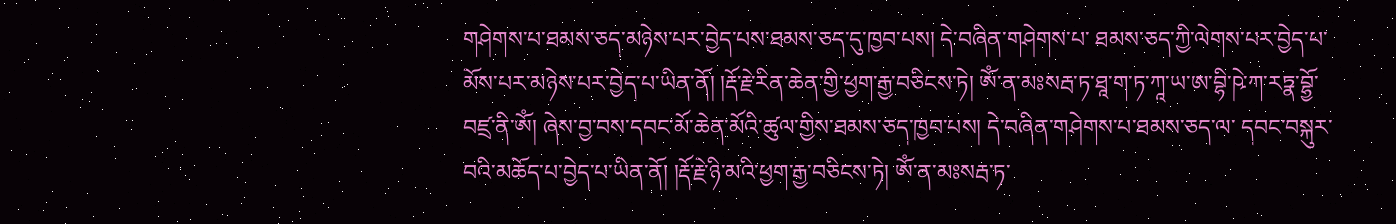གཤེགས་པ་ཐམས་ཅད་མཉེས་པར་བྱེད་པས་ཐམས་ཅད་དུ་ཁྱབ་པས། དེ་བཞིན་གཤེགས་པ་ ཐམས་ཅད་ཀྱི་ལེགས་པར་བྱེད་པ་མོས་པར་མཉེས་པར་བྱེད་པ་ཡིན་ནོ། །རྡོ་རྗེ་རིན་ཆེན་གྱི་ཕྱག་རྒྱ་བཅིངས་ཏེ། ཨོཾ་ན་མཿསརྦ་ཏ་ཐཱ་ག་ཏ་ཀཱ་ཡ་ཨ་བྷི་ཥེ་ཀ་རཏྣ་བྷྱོ་བཛྲ་ནི་ཨོཾ། ཞེས་བྱ་བས་དབང་མོ་ཆེན་མོའི་ཚུལ་གྱིས་ཐམས་ཅད་ཁྱབ་པས། དེ་བཞིན་གཤེགས་པ་ཐམས་ཅད་ལ་ དབང་བསྐུར་བའི་མཆོད་པ་བྱེད་པ་ཡིན་ནོ། །རྡོ་རྗེ་ཉི་མའི་ཕྱག་རྒྱ་བཅིངས་ཏེ། ཨོཾ་ན་མཿསརྦ་ཏ་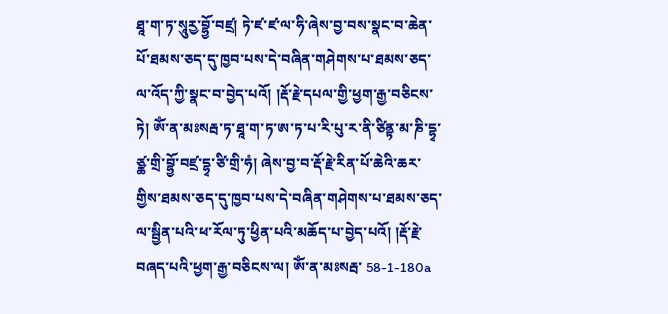ཐཱ་ག་ཏ་སཱུརྱ་བྷྱོ་བཛྲ། ཏེ་ཛ་ཛ་ལ་ཧི་ཞེས་བྱ་བས་སྣང་བ་ཆེན་པོ་ཐམས་ཅད་དུ་ཁྱབ་པས་དེ་བཞིན་གཤེགས་པ་ཐམས་ཅད་ལ་འོད་ཀྱི་སྣང་བ་བྱེད་པའོ། །རྡོ་རྗེ་དཔལ་གྱི་ཕྱག་རྒྱ་བཅིངས་ཏེ། ཨོཾ་ན་མཿསརྦ་ཏ་ཐཱ་ག་ཏ་ཨ་ཏ་པ་རི་པུ་ར་ནི་ཙིནྟ་མ་ཎི་དྷྭ་ཙྪ་གྲི་བྷྱོ་བཛྲ་དྷྭ་ཙི་གྲི་ཧཾ། ཞེས་བྱ་བ་རྡོ་རྗེ་རིན་པོ་ཆེའི་ཆར་གྱིས་ཐམས་ཅད་དུ་ཁྱབ་པས་དེ་བཞིན་གཤེགས་པ་ཐམས་ཅད་ལ་སྦྱིན་པའི་ཕ་རོལ་ཏུ་ཕྱིན་པའི་མཆོད་པ་བྱེད་པའོ། །རྡོ་རྗེ་བཞད་པའི་ཕྱག་རྒྱ་བཅིངས་ལ། ཨོཾ་ན་མཿསརྦ་ 58-1-180a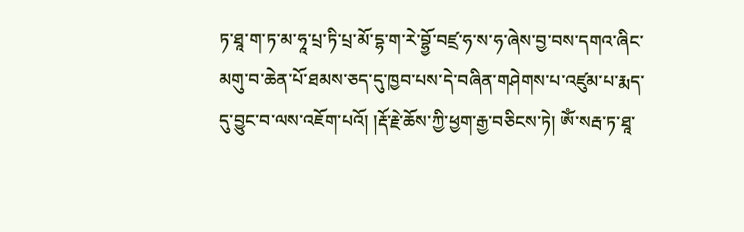ཏ་ཐཱ་ག་ཏ་མ་ཧཱ་པྲ་ཏི་པྲ་མོ་དྷ་ག་རེ་བྷྱོ་བཛྲ་ཧ་ས་ཧ་ཞེས་བྱ་བས་དགའ་ཞིང་མགུ་བ་ཆེན་པོ་ཐམས་ཅད་དུ་ཁྱབ་པས་དེ་བཞིན་གཤེགས་པ་འཛུམ་པ་རྨད་དུ་བྱུང་བ་ལས་འཇོག་པའོ། །རྡོ་རྗེ་ཆོས་ཀྱི་ཕྱག་རྒྱ་བཅིངས་ཏེ། ཨོཾ་སརྦ་ཏ་ཐཱ་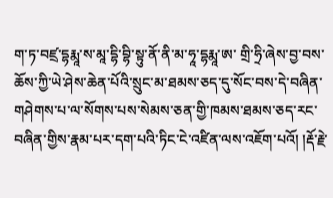ག་ཏ་བཛྲ་དྷརྨཱ་ས་མཱ་དྷི་བྷི་སྟུ་ནོ་ནི་མ་ཧཱ་དྷརྨཱ་ཨ་ གྲི་ཧྲི་ཞེས་བྱ་བས་ཆོས་ཀྱི་ཡེ་ཤེས་ཆེན་པོའི་སྲུང་མ་ཐམས་ཅད་དུ་སོང་བས་དེ་བཞིན་གཤེགས་པ་ལ་སོགས་པས་སེམས་ཅན་གྱི་ཁམས་ཐམས་ཅད་རང་བཞིན་གྱིས་རྣམ་པར་དག་པའི་ཏིང་ངེ་འཛིན་ལས་འཇོག་པའོ། །རྡོ་རྗེ་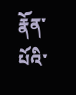རྣོན་པོའི་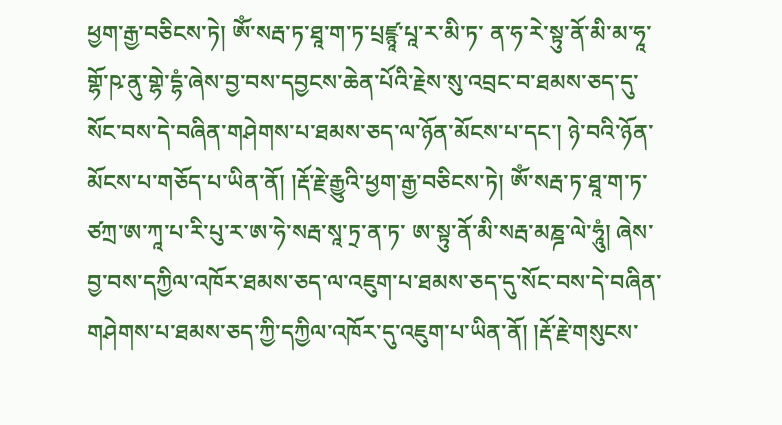ཕྱག་རྒྱ་བཅིངས་ཏེ། ཨོཾ་སརྦ་ཏ་ཐཱ་ག་ཏ་པྲཛྙཱ་པཱ་ར་མི་ཏ་ ན་ཧ་རེ་སྟུ་ནོ་མི་མ་ཧཱ་གྷོ་ཥ་ནུ་གྷེ་དྷཾ་ཞེས་བྱ་བས་དབྱངས་ཆེན་པོའི་རྗེས་སུ་འབྲང་བ་ཐམས་ཅད་དུ་སོང་བས་དེ་བཞིན་གཤེགས་པ་ཐམས་ཅད་ལ་ཉོན་མོངས་པ་དང་། ཉེ་བའི་ཉོན་མོངས་པ་གཅོད་པ་ཡིན་ནོ། །རྡོ་རྗེ་རྒྱུའི་ཕྱག་རྒྱ་བཅིངས་ཏེ། ཨོཾ་སརྦ་ཏ་ཐཱ་ག་ཏ་ཙཀྲ་ཨ་ཀཱ་པ་རི་པུ་ར་ཨ་ཧེ་སརྦ་སཱ་ཏྲ་ན་ཏ་ ཨ་སྟུ་ནོ་མི་སརྦ་མཎྜ་ལེ་ཧཱུཾ། ཞེས་བྱ་བས་དཀྱིལ་འཁོར་ཐམས་ཅད་ལ་འཇུག་པ་ཐམས་ཅད་དུ་སོང་བས་དེ་བཞིན་གཤེགས་པ་ཐམས་ཅད་ཀྱི་དཀྱིལ་འཁོར་དུ་འཇུག་པ་ཡིན་ནོ། །རྡོ་རྗེ་གསུངས་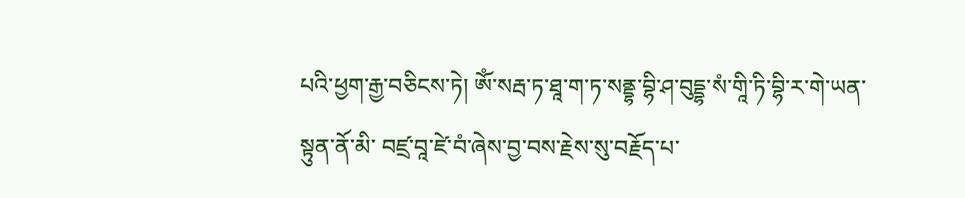པའི་ཕྱག་རྒྱ་བཅིངས་ཏེ། ཨོཾ་སརྦ་ཏ་ཐཱ་ག་ཏ་སནྡྷ་བྷི་ཤ་བུདྡྷ་སཾ་གཱི་ཏི་བྷི་ར་གེ་ཡན་སྟུན་ནོ་མི་ བཛྲ་བཱ་ཛེ་བཾ་ཞེས་བྱ་བས་རྗེས་སུ་བརྗོད་པ་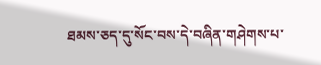ཐམས་ཅད་དུ་སོང་བས་དེ་བཞིན་གཤེགས་པ་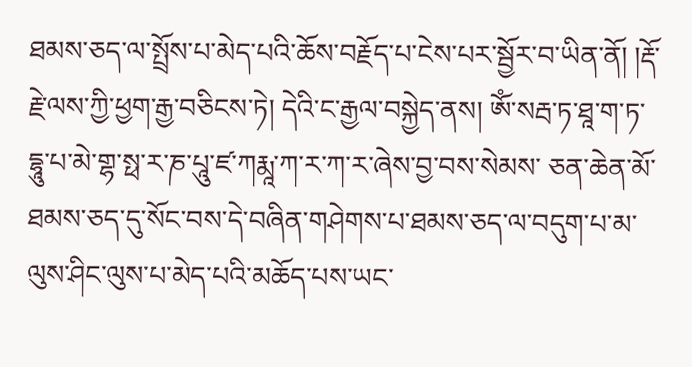ཐམས་ཅད་ལ་སྤྲོས་པ་མེད་པའི་ཆོས་བརྗོད་པ་ངེས་པར་སྦྱོར་བ་ཡིན་ནོ། །རྡོ་རྗེ་ལས་ཀྱི་ཕྱག་རྒྱ་བཅིངས་ཏེ། དེའི་ང་རྒྱལ་བསྐྱེད་ནས། ཨོཾ་སརྦ་ཏ་ཐཱ་ག་ཏ་དྷཱུ་པ་མེ་གྷ་སྥ་ར་ཎ་པཱུ་ཛ་ཀརྨཱ་ཀ་ར་ཀ་ར་ཞེས་བྱ་བས་སེམས་ ཅན་ཆེན་མོ་ཐམས་ཅད་དུ་སོང་བས་དེ་བཞིན་གཤེགས་པ་ཐམས་ཅད་ལ་བདུག་པ་མ་ལུས་ཤིང་ལུས་པ་མེད་པའི་མཆོད་པས་ཡང་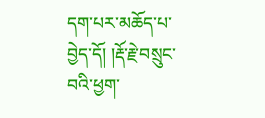དག་པར་མཆོད་པ་བྱེད་དོ། །རྡོ་རྗེ་བསྲུང་བའི་ཕྱག་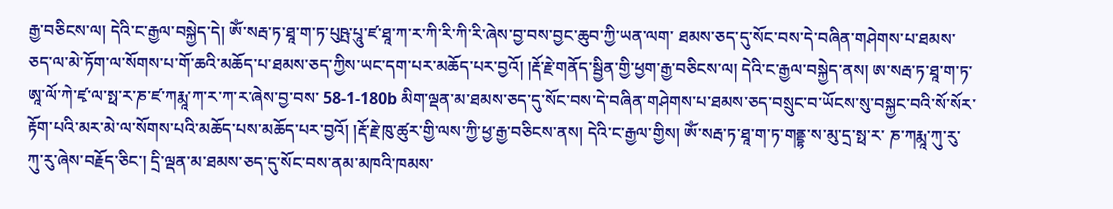རྒྱ་བཅིངས་ལ། དེའི་ང་རྒྱལ་བསྐྱེད་དེ། ཨོཾ་སརྦ་ཏ་ཐཱ་ག་ཏ་པུཥྤ་པཱུ་ཛ་ཐཱ་ཀ་ར་ཀི་རི་ཀི་རི་ཞེས་བྱ་བས་བྱང་ཆུབ་ཀྱི་ཡན་ལག་ ཐམས་ཅད་དུ་སོང་བས་དེ་བཞིན་གཤེགས་པ་ཐམས་ཅད་ལ་མེ་ཏོག་ལ་སོགས་པ་གོ་ཆའི་མཆོད་པ་ཐམས་ཅད་ཀྱིས་ཡང་དག་པར་མཆོད་པར་བྱའོ། །རྡོ་རྗེ་གནོད་སྦྱིན་གྱི་ཕྱག་རྒྱ་བཅིངས་ལ། དེའི་ང་རྒྱལ་བསྐྱེད་ནས། ཨ་སརྦ་ཏ་ཐཱ་ག་ཏ་ཨཱ་ལོ་ཀེ་ཛྭ་ལ་སྥ་ར་ཎ་ཛ་ཀརྨཱ་ཀ་ར་ཀ་ར་ཞེས་བྱ་བས་ 58-1-180b མིག་ལྡན་མ་ཐམས་ཅད་དུ་སོང་བས་དེ་བཞིན་གཤེགས་པ་ཐམས་ཅད་བསྲུང་བ་ཡོངས་སུ་བསྐྱང་བའི་སོ་སོར་རྟོག་པའི་མར་མེ་ལ་སོགས་པའི་མཆོད་པས་མཆོད་པར་བྱའོ། །རྡོ་རྗེ་ཁུ་ཚུར་གྱི་ལས་ཀྱི་ཕྱ་རྒྱ་བཅིངས་ནས། དེའི་ང་རྒྱལ་གྱིས། ཨོཾ་སརྦ་ཏ་ཐཱ་ག་ཏ་གནྡྷ་ས་མུ་དྲ་སྥ་ར་ ཎ་ཀརྨཱ་ཀུ་རུ་ཀུ་རུ་ཞེས་བརྗོད་ཅིང་། དྲི་ལྡན་མ་ཐམས་ཅད་དུ་སོང་བས་ནམ་མཁའི་ཁམས་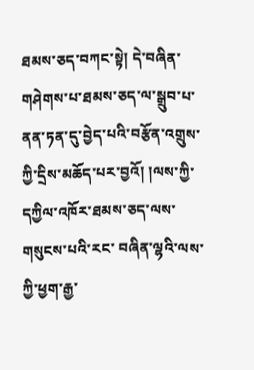ཐམས་ཅད་བཀང་སྟེ། དེ་བཞིན་གཤེགས་པ་ཐམས་ཅད་ལ་སྒྲུབ་པ་ནན་ཏན་དུ་བྱེད་པའི་བརྩོན་འགྲུས་ཀྱི་དྲིས་མཆོད་པར་བྱའོ། །ལས་ཀྱི་དཀྱིལ་འཁོར་ཐམས་ཅད་ལས་གསུངས་པའི་རང་ བཞིན་ལྷའི་ལས་ཀྱི་ཕྱག་རྒྱ་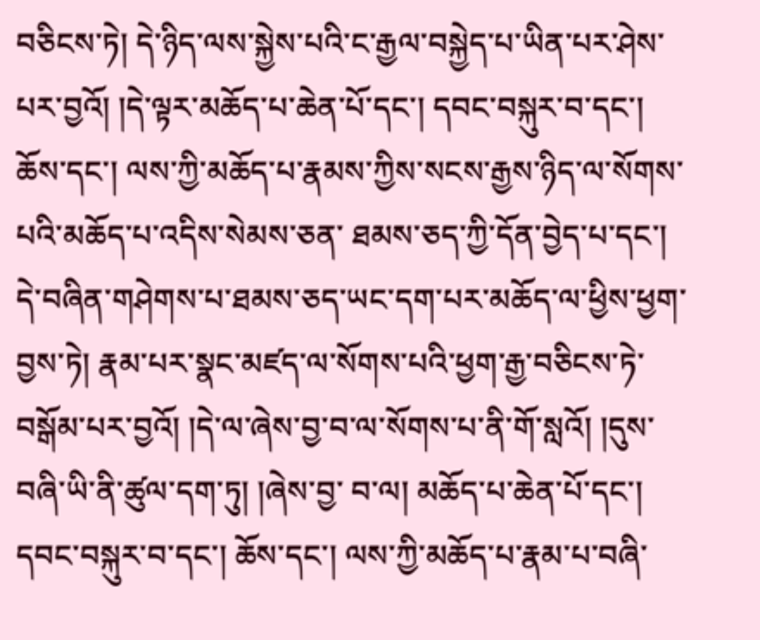བཅིངས་ཏེ། དེ་ཉིད་ལས་སྐྱེས་པའི་ང་རྒྱལ་བསྐྱེད་པ་ཡིན་པར་ཤེས་པར་བྱའོ། །དེ་ལྟར་མཆོད་པ་ཆེན་པོ་དང་། དབང་བསྐུར་བ་དང་། ཆོས་དང་། ལས་ཀྱི་མཆོད་པ་རྣམས་ཀྱིས་སངས་རྒྱས་ཉིད་ལ་སོགས་པའི་མཆོད་པ་འདིས་སེམས་ཅན་ ཐམས་ཅད་ཀྱི་དོན་བྱེད་པ་དང་། དེ་བཞིན་གཤེགས་པ་ཐམས་ཅད་ཡང་དག་པར་མཆོད་ལ་ཕྱིས་ཕྱག་བྱས་ཏེ། རྣམ་པར་སྣང་མཛད་ལ་སོགས་པའི་ཕྱག་རྒྱ་བཅིངས་ཏེ་བསྒོམ་པར་བྱའོ། །དེ་ལ་ཞེས་བྱ་བ་ལ་སོགས་པ་ནི་གོ་སླའོ། །དུས་བཞི་ཡི་ནི་ཚུལ་དག་ཏུ། །ཞེས་བྱ་ བ་ལ། མཆོད་པ་ཆེན་པོ་དང་། དབང་བསྐུར་བ་དང་། ཆོས་དང་། ལས་ཀྱི་མཆོད་པ་རྣམ་པ་བཞི་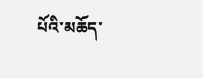པོའི་མཆོད་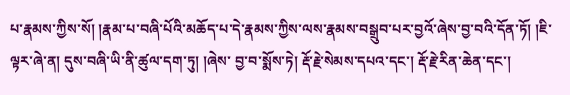པ་རྣམས་ཀྱིས་སོ། །རྣམ་པ་བཞི་པོའི་མཆོད་པ་དེ་རྣམས་ཀྱིས་ལས་རྣམས་བསྒྲུབ་པར་བྱའོ་ཞེས་བྱ་བའི་དོན་ཏོ། །ཇི་ལྟར་ཞེ་ན། དུས་བཞི་ཡི་ནི་ཚུལ་དག་ཏུ། །ཞེས་ བྱ་བ་སྨོས་ཏེ། རྡོ་རྗེ་སེམས་དཔའ་དང་། རྡོ་རྗེ་རིན་ཆེན་དང་།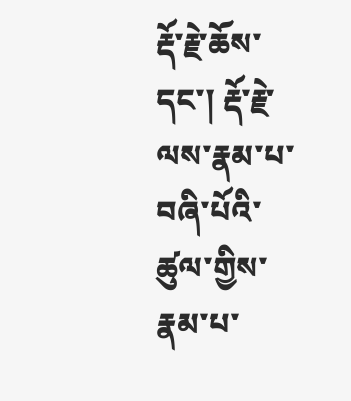རྡོ་རྗེ་ཆོས་དང་། རྡོ་རྗེ་ལས་རྣམ་པ་བཞི་པོའི་ཚུལ་གྱིས་རྣམ་པ་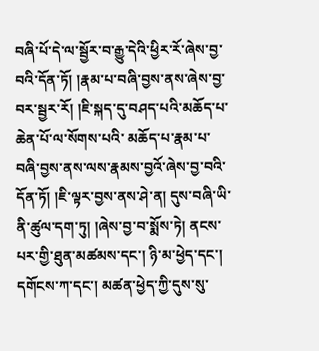བཞི་པོ་དེ་ལ་སྦྱོར་བ་རྒྱུ་དེའི་ཕྱིར་རོ་ཞེས་བྱ་བའི་དོན་ཏོ། །རྣམ་པ་བཞི་བྱས་ནས་ཞེས་བྱ་བར་སྦྱར་རོ། །ཇི་སྐད་དུ་བཤད་པའི་མཆོད་པ་ཆེན་པོ་ལ་སོགས་པའི་ མཆོད་པ་རྣམ་པ་བཞི་བྱས་ནས་ལས་རྣམས་བྱའོ་ཞེས་བྱ་བའི་དོན་ཏོ། །ཇི་ལྟར་བྱས་ནས་ཤེ་ན། དུས་བཞི་ཡི་ནི་ཚུལ་དག་ཏུ། །ཞེས་བྱ་བ་སྨོས་ཏེ། ནངས་པར་གྱི་ཐུན་མཚམས་དང་། ཉི་མ་ཕྱེད་དང་། དགོངས་ཀ་དང་། མཚན་ཕྱེད་ཀྱི་དུས་སུ་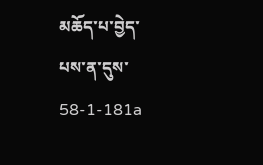མཆོད་པ་བྱེད་པས་ན་དུས་ 58-1-181a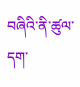བཞིའི་ནི་ཚུལ་དག་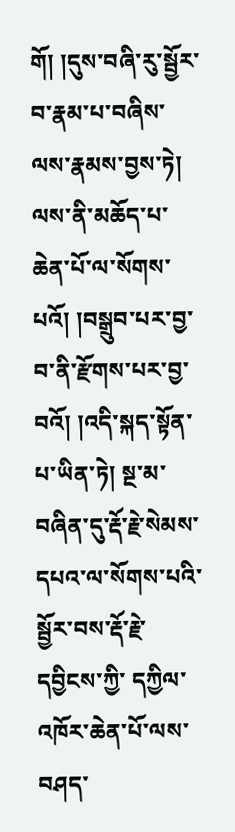གོ། །དུས་བཞི་རུ་སྦྱོར་བ་རྣམ་པ་བཞིས་ལས་རྣམས་བྱས་ཏེ། ལས་ནི་མཆོད་པ་ཆེན་པོ་ལ་སོགས་པའོ། །བསྒྲུབ་པར་བྱ་བ་ནི་རྫོགས་པར་བྱ་བའོ། །འདི་སྐད་སྟོན་པ་ཡིན་ཏེ། སྔ་མ་བཞིན་དུ་རྡོ་རྗེ་སེམས་དཔའ་ལ་སོགས་པའི་སྦྱོར་བས་རྡོ་རྗེ་དབྱིངས་ཀྱི་ དཀྱིལ་འཁོར་ཆེན་པོ་ལས་བཤད་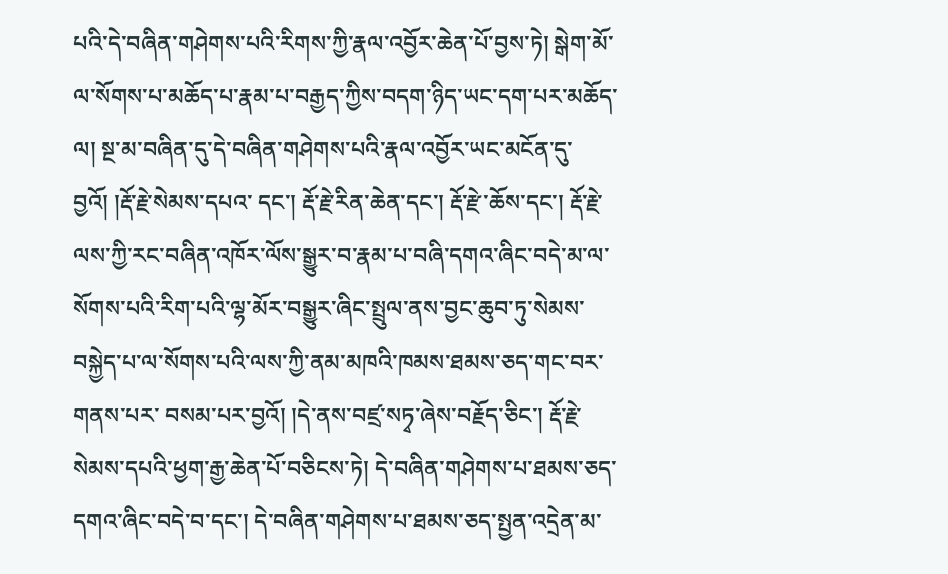པའི་དེ་བཞིན་གཤེགས་པའི་རིགས་ཀྱི་རྣལ་འབྱོར་ཆེན་པོ་བྱས་ཏེ། སྒེག་མོ་ལ་སོགས་པ་མཆོད་པ་རྣམ་པ་བརྒྱད་ཀྱིས་བདག་ཉིད་ཡང་དག་པར་མཆོད་ལ། སྔ་མ་བཞིན་དུ་དེ་བཞིན་གཤེགས་པའི་རྣལ་འབྱོར་ཡང་མངོན་དུ་བྱའོ། །རྡོ་རྗེ་སེམས་དཔའ་ དང་། རྡོ་རྗེ་རིན་ཆེན་དང་། རྡོ་རྫེ་ཆོས་དང་། རྡོ་རྗེ་ལས་ཀྱི་རང་བཞིན་འཁོར་ལོས་སྒྱུར་བ་རྣམ་པ་བཞི་དགའ་ཞིང་བདེ་མ་ལ་སོགས་པའི་རིག་པའི་ལྷ་མོར་བསྒྱུར་ཞིང་སྤྲུལ་ནས་བྱང་ཆུབ་ཏུ་སེམས་བསྐྱེད་པ་ལ་སོགས་པའི་ལས་ཀྱི་ནམ་མཁའི་ཁམས་ཐམས་ཅད་གང་བར་གནས་པར་ བསམ་པར་བྱའོ། །དེ་ནས་བཛྲ་སཏྭ་ཞེས་བརྗོད་ཅིང་། རྡོ་རྗེ་སེམས་དཔའི་ཕྱག་རྒྱ་ཆེན་པོ་བཅིངས་ཏེ། དེ་བཞིན་གཤེགས་པ་ཐམས་ཅད་དགའ་ཞིང་བདེ་བ་དང་། དེ་བཞིན་གཤེགས་པ་ཐམས་ཅད་སྤྱན་འདྲེན་མ་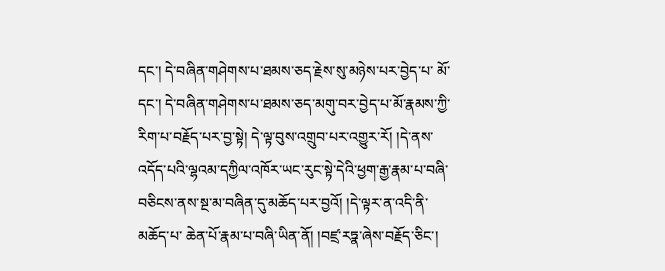དང་། དེ་བཞིན་གཤེགས་པ་ཐམས་ཅད་རྗེས་སུ་མཉེས་པར་བྱེད་པ་ མོ་དང་། དེ་བཞིན་གཤེགས་པ་ཐམས་ཅད་མགུ་བར་བྱེད་པ་མོ་རྣམས་ཀྱི་རིག་པ་བརྗོད་པར་བྱ་སྟེ། དེ་ལྟ་བུས་འགྲུབ་པར་འགྱུར་རོ། །དེ་ནས་འདོད་པའི་ལྷའམ་དཀྱིལ་འཁོར་ཡང་རུང་སྟེ་དེའི་ཕྱག་རྒྱ་རྣམ་པ་བཞི་བཅིངས་ནས་སྔ་མ་བཞིན་དུ་མཆོད་པར་བྱའོ། །དེ་ལྟར་ན་འདི་ནི་མཆོད་པ་ ཆེན་པོ་རྣམ་པ་བཞི་ཡིན་ནོ། །བཛྲ་རཏྣ་ཞེས་བརྗོད་ཅིང་།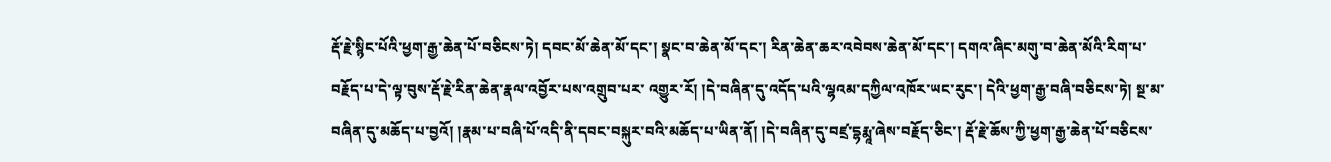རྡོ་རྗེ་སྙིང་པོའི་ཕྱག་རྒྱ་ཆེན་པོ་བཅིངས་ཏེ། དབང་མོ་ཆེན་མོ་དང་། སྣང་བ་ཆེན་མོ་དང་། རིན་ཆེན་ཆར་འབེབས་ཆེན་མོ་དང་། དགའ་ཞིང་མགུ་བ་ཆེན་མོའི་རིག་པ་བརྗོད་པ་དེ་ལྟ་བུས་རྡོ་རྗེ་རིན་ཆེན་རྣལ་འབྱོར་པས་འགྲུབ་པར་ འགྱུར་རོ། །དེ་བཞིན་དུ་འདོད་པའི་ལྷའམ་དཀྱིལ་འཁོར་ཡང་རུང་། དེའི་ཕྱག་རྒྱ་བཞི་བཅིངས་ཏེ། སྔ་མ་བཞིན་དུ་མཆོད་པ་བྱའོ། །རྣམ་པ་བཞི་པོ་འདི་ནི་དབང་བསྐུར་བའི་མཆོད་པ་ཡིན་ནོ། །དེ་བཞིན་དུ་བཛྲ་དྷརྨཱ་ཞེས་བརྗོད་ཅིང་། རྡོ་རྗེ་ཆོས་ཀྱི་ཕྱག་རྒྱ་ཆེན་པོ་བཅིངས་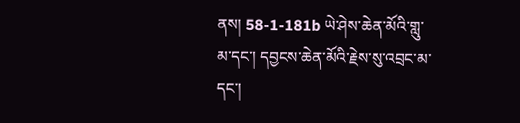ནས། 58-1-181b ཡེ་ཤེས་ཆེན་མོའི་གླུ་མ་དང་། དབྱངས་ཆེན་མོའི་རྗེས་སུ་འབྲང་མ་དང་།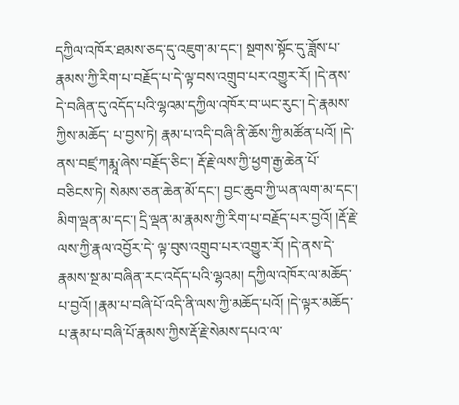དཀྱིལ་འཁོར་ཐམས་ཅད་དུ་འཇུག་མ་དང་། སྔགས་སྟོང་དུ་ཟློས་པ་རྣམས་ཀྱི་རིག་པ་བརྗོད་པ་དེ་ལྟ་བས་འགྲུབ་པར་འགྱུར་རོ། །དེ་ནས་དེ་བཞིན་དུ་འདོད་པའི་ལྷའམ་དཀྱིལ་འཁོར་བ་ཡང་རུང་། དེ་རྣམས་ཀྱིས་མཆོད་ པ་བྱས་ཏེ། རྣམ་པ་འདི་བཞི་ནི་ཆོས་ཀྱི་མཚོན་པའོ། །དེ་ནས་བཛྲ་ཀརྨཱ་ཞེས་བརྗོད་ཅིང་། རྡོ་རྗེ་ལས་ཀྱི་ཕྱག་རྒྱ་ཆེན་པོ་བཅིངས་ཏེ། སེམས་ཅན་ཆེན་མོ་དང་། བྱང་ཆུབ་ཀྱི་ཡན་ལག་མ་དང་། མིག་ལྡན་མ་དང་། དྲི་ལྡན་མ་རྣམས་ཀྱི་རིག་པ་བརྗོད་པར་བྱའོ། །རྡོ་རྗེ་ལས་ཀྱི་རྣལ་འབྱོར་དེ་ ལྟ་བུས་འགྲུབ་པར་འགྱུར་རོ། །དེ་ནས་དེ་རྣམས་སྔ་མ་བཞིན་རང་འདོད་པའི་ལྷའམ། དཀྱིལ་འཁོར་ལ་མཆོད་པ་བྱའོ། །རྣམ་པ་བཞི་པོ་འདི་ནི་ལས་ཀྱི་མཆོད་པའོ། །དེ་ལྟར་མཆོད་པ་རྣམ་པ་བཞི་པོ་རྣམས་ཀྱིས་རྡོ་རྗེ་སེམས་དཔའ་ལ་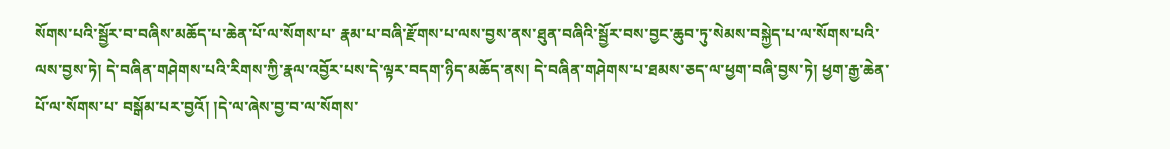སོགས་པའི་སྦྱོར་བ་བཞིས་མཆོད་པ་ཆེན་པོ་ལ་སོགས་པ་ རྣམ་པ་བཞི་རྫོགས་པ་ལས་བྱས་ནས་ཐུན་བཞིའི་སྦྱོར་བས་བྱང་ཆུབ་ཏུ་སེམས་བསྐྱེད་པ་ལ་སོགས་པའི་ལས་བྱས་ཏེ། དེ་བཞིན་གཤེགས་པའི་རིགས་ཀྱི་རྣལ་འབྱོར་པས་དེ་ལྟར་བདག་ཉིད་མཆོད་ནས། དེ་བཞིན་གཤེགས་པ་ཐམས་ཅད་ལ་ཕྱག་བཞི་བྱས་ཏེ། ཕྱག་རྒྱ་ཆེན་པོ་ལ་སོགས་པ་ བསྒོམ་པར་བྱའོ། །དེ་ལ་ཞེས་བྱ་བ་ལ་སོགས་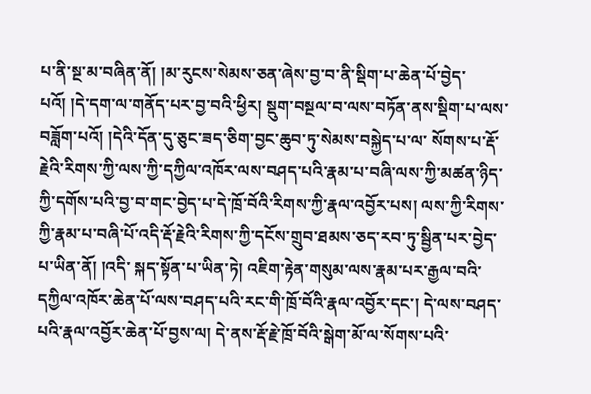པ་ནི་སྔ་མ་བཞིན་ནོ། །མ་རུངས་སེམས་ཅན་ཞེས་བྱ་བ་ནི་སྡིག་པ་ཆེན་པོ་བྱེད་པའོ། །དེ་དག་ལ་གནོད་པར་བྱ་བའི་ཕྱིར། སྡུག་བསྔལ་བ་ལས་བཏོན་ནས་སྡིག་པ་ལས་བཟློག་པའོ། །དེའི་དོན་དུ་ཅུང་ཟད་ཅིག་བྱང་ཆུབ་ཏུ་སེམས་བསྐྱེད་པ་ལ་ སོགས་པ་རྡོ་རྗེའི་རིགས་ཀྱི་ལས་ཀྱི་དཀྱིལ་འཁོར་ལས་བཤད་པའི་རྣམ་པ་བཞི་ལས་ཀྱི་མཚན་ཉིད་ཀྱི་དགོས་པའི་བྱ་བ་གང་བྱེད་པ་དེ་ཁྲོ་བོའི་རིགས་ཀྱི་རྣལ་འབྱོར་པས། ལས་ཀྱི་རིགས་ཀྱི་རྣམ་པ་བཞི་པོ་འདི་རྡོ་རྗེའི་རིགས་ཀྱི་དངོས་གྲུབ་ཐམས་ཅད་རབ་ཏུ་སྦྱིན་པར་བྱེད་པ་ཡིན་ནོ། །འདི་ སྐད་སྟོན་པ་ཡིན་ཏེ། འཇིག་རྟེན་གསུམ་ལས་རྣམ་པར་རྒྱལ་བའི་དཀྱིལ་འཁོར་ཆེན་པོ་ལས་བཤད་པའི་རང་གི་ཁྲོ་བོའི་རྣལ་འབྱོར་དང་། དེ་ལས་བཤད་པའི་རྣལ་འབྱོར་ཆེན་པོ་བྱས་ལ། དེ་ནས་རྡོ་རྗེ་ཁྲོ་བོའི་སྒེག་མོ་ལ་སོགས་པའི་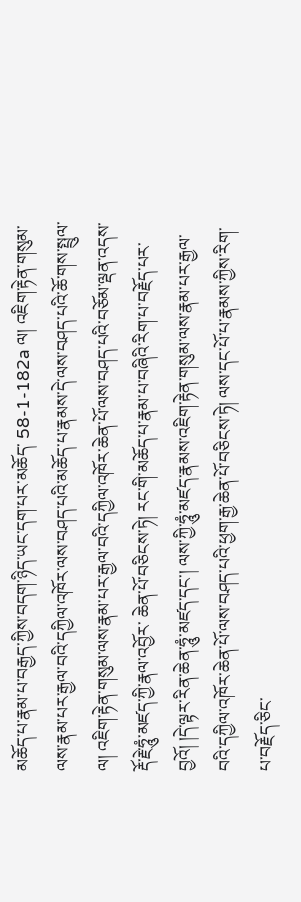མཆོད་པ་རྣམ་པ་བརྒྱད་ཀྱིས་བདག་ཉིད་ཡང་དག་པར་མཆོད་ 58-1-182a ལ། འཇིག་རྟེན་གསུམ་ལས་རྣམ་པར་རྒྱལ་བའི་དཀྱིལ་འཁོར་ལས་བཤད་པའི་མཆོད་པ་རྣམས་དེ་ལས་བཤད་པའི་ཆོ་གས་སྤྲུལ་ལ། འཇིག་རྟེན་གསུམ་ལས་རྣམ་པར་རྒྱལ་བའི་དཀྱིལ་འཁོར་ཆེན་པོ་ལས་བཤད་པའི་བཅོམ་ལྡན་འདས་རྡོ་རྗེ་ཧཱུཾ་མཛད་ཀྱི་རྣལ་འབྱོར་ ཆེན་པོ་བཅིངས་ཏེ། རང་གི་མཆོད་པ་རྣམ་པ་བཞིའི་རིག་པ་བརྗོད་པར་བྱའོ། །དེ་ལྟར་རིན་ཆེན་ཧཱུཾ་མཛད་དང་། ལས་ཀྱི་ཧཱུཾ་མཛད་རྣམས་འཇིག་རྟེན་གསུམ་ལས་རྣམ་པར་རྒྱལ་བའི་དཀྱིལ་འཁོར་ཆེན་པོ་ལས་བཤད་པའི་ཕྱག་རྒྱ་ཆེན་པོ་བཅིངས་ཏེ། ལས་དང་པོ་པ་རྣམས་ཀྱིས་རིག་པ་བརྗོད་ཅིང་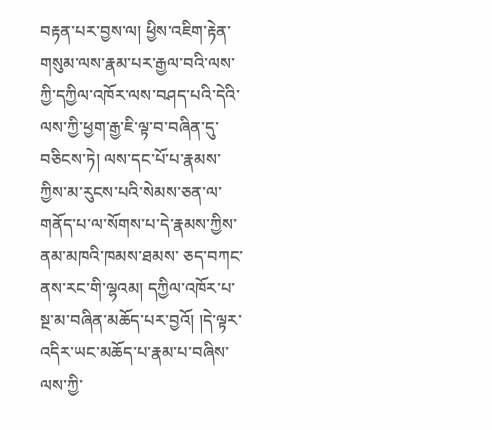བརྟན་པར་བྱས་ལ། ཕྱིས་འཇིག་རྟེན་གསུམ་ལས་རྣམ་པར་རྒྱལ་བའི་ལས་ཀྱི་དཀྱིལ་འཁོར་ལས་བཤད་པའི་དེའི་ལས་ཀྱི་ཕྱག་རྒྱ་ཇི་ལྟ་བ་བཞིན་དུ་བཅིངས་ཏེ། ལས་དང་པོ་པ་རྣམས་ཀྱིས་མ་རུངས་པའི་སེམས་ཅན་ལ་གནོད་པ་ལ་སོགས་པ་དེ་རྣམས་ཀྱིས་ནམ་མཁའི་ཁམས་ཐམས་ ཅད་བཀང་ནས་རང་གི་ལྷའམ། དཀྱིལ་འཁོར་པ་སྔ་མ་བཞིན་མཆོད་པར་བྱའོ། །དེ་ལྟར་འདིར་ཡང་མཆོད་པ་རྣམ་པ་བཞིས་ལས་ཀྱི་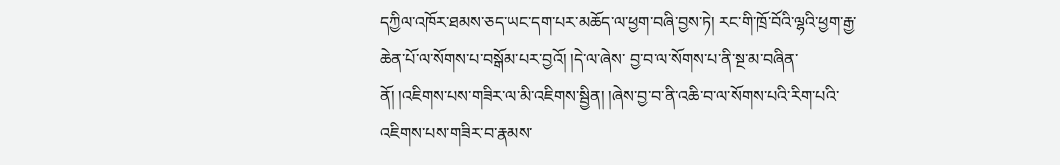དཀྱིལ་འཁོར་ཐམས་ཅད་ཡང་དག་པར་མཆོད་ལ་ཕྱག་བཞི་བྱས་ཏེ། རང་གི་ཁྲོ་བོའི་ལྷའི་ཕྱག་རྒྱ་ཆེན་པོ་ལ་སོགས་པ་བསྒོམ་པར་བྱའོ། །དེ་ལ་ཞེས་ བྱ་བ་ལ་སོགས་པ་ནི་སྔ་མ་བཞིན་ནོ། །འཇིགས་པས་གཟིར་ལ་མི་འཇིགས་སྦྱིན། །ཞེས་བྱ་བ་ནི་འཆི་བ་ལ་སོགས་པའི་རིག་པའི་འཇིགས་པས་གཟིར་བ་རྣམས་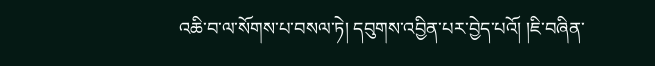འཆི་བ་ལ་སོགས་པ་བསལ་ཏེ། དབུགས་འབྱིན་པར་བྱེད་པའོ། །ཇི་བཞིན་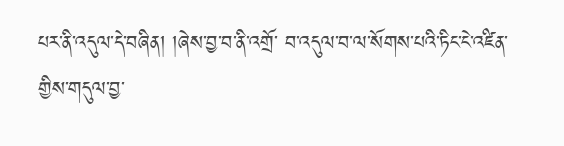པར་ནི་འདུལ་དེ་བཞིན། །ཞེས་བྱ་བ་ནི་འགྲོ་ བ་འདུལ་བ་ལ་སོགས་པའི་ཏིང་ངེ་འཛིན་གྱིས་གདུལ་བྱ་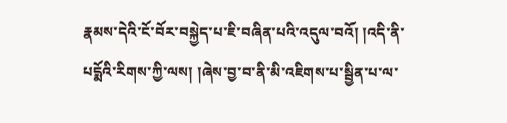རྣམས་དེའི་ངོ་བོར་བསྐྱེད་པ་ཇི་བཞིན་པའི་འདུལ་བའོ། །འདི་ནི་པདྨོའི་རིགས་ཀྱི་ལས། །ཞེས་བྱ་བ་ནི་མི་འཇིགས་པ་སྦྱིན་པ་ལ་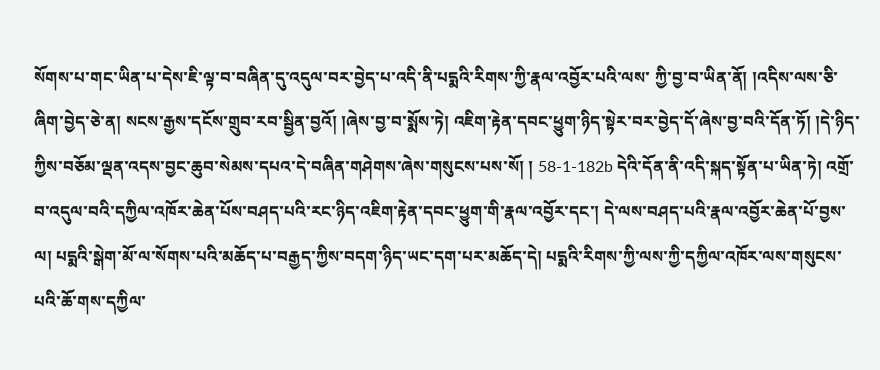སོགས་པ་གང་ཡིན་པ་དེས་ཇི་ལྟ་བ་བཞིན་དུ་འདུལ་བར་བྱེད་པ་འདི་ནི་པདྨའི་རིགས་ཀྱི་རྣལ་འབྱོར་པའི་ལས་ ཀྱི་བྱ་བ་ཡིན་ནོ། །འདིས་ལས་ཅི་ཞིག་བྱེད་ཅེ་ན། སངས་རྒྱས་དངོས་གྲུབ་རབ་སྦྱིན་བྱའོ། །ཞེས་བྱ་བ་སྨོས་ཏེ། འཇིག་རྟེན་དབང་ཕྱུག་ཉིད་སྟེར་བར་བྱེད་དོ་ཞེས་བྱ་བའི་དོན་ཏོ། །དེ་ཉིད་ཀྱིས་བཅོམ་ལྡན་འདས་བྱང་ཆུབ་སེམས་དཔའ་དེ་བཞིན་གཤེགས་ཞེས་གསུངས་པས་སོ། ། 58-1-182b དེའི་དོན་ནི་འདི་སྐད་སྟོན་པ་ཡིན་ཏེ། འགྲོ་བ་འདུལ་བའི་དཀྱིལ་འཁོར་ཆེན་པོས་བཤད་པའི་རང་ཉིད་འཇིག་རྟེན་དབང་ཕྱུག་གི་རྣལ་འབྱོར་དང་། དེ་ལས་བཤད་པའི་རྣལ་འབྱོར་ཆེན་པོ་བྱས་ལ། པདྨའི་སྒེག་མོ་ལ་སོགས་པའི་མཆོད་པ་བརྒྱད་ཀྱིས་བདག་ཉིད་ཡང་དག་པར་མཆོད་དེ། པདྨའི་རིགས་ཀྱི་ལས་ཀྱི་དཀྱིལ་འཁོར་ལས་གསུངས་པའི་ཆོ་གས་དཀྱིལ་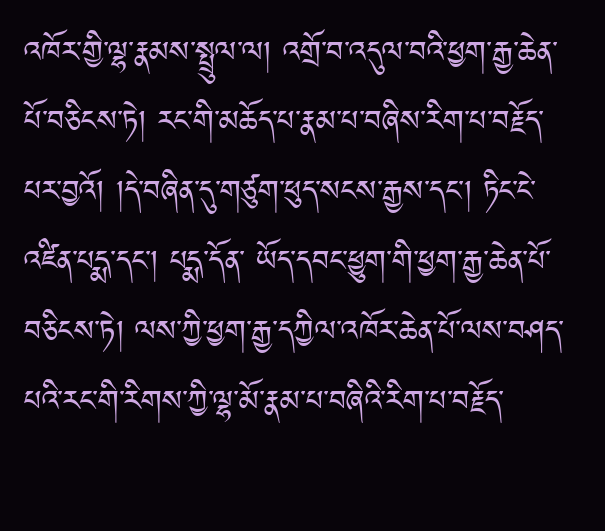འཁོར་གྱི་ལྷ་རྣམས་སྤྲུལ་ལ། འགྲོ་བ་འདུལ་བའི་ཕྱག་རྒྱ་ཆེན་པོ་བཅིངས་ཏེ། རང་གི་མཆོད་པ་རྣམ་པ་བཞིས་རིག་པ་བརྗོད་པར་བྱའོ། །དེ་བཞིན་དུ་གཙུག་ཕུད་སངས་རྒྱས་དང་། ཏིང་ངེ་འཛིན་པདྨ་དང་། པདྨ་དོན་ ཡོད་དབང་ཕྱུག་གི་ཕྱག་རྒྱ་ཆེན་པོ་བཅིངས་ཏེ། ལས་ཀྱི་ཕྱག་རྒྱ་དཀྱིལ་འཁོར་ཆེན་པོ་ལས་བཤད་པའི་རང་གི་རིགས་ཀྱི་ལྷ་མོ་རྣམ་པ་བཞིའི་རིག་པ་བརྗོད་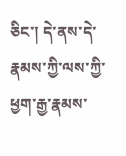ཅིང་། དེ་ནས་དེ་རྣམས་ཀྱི་ལས་ཀྱི་ཕྱག་རྒྱ་རྣམས་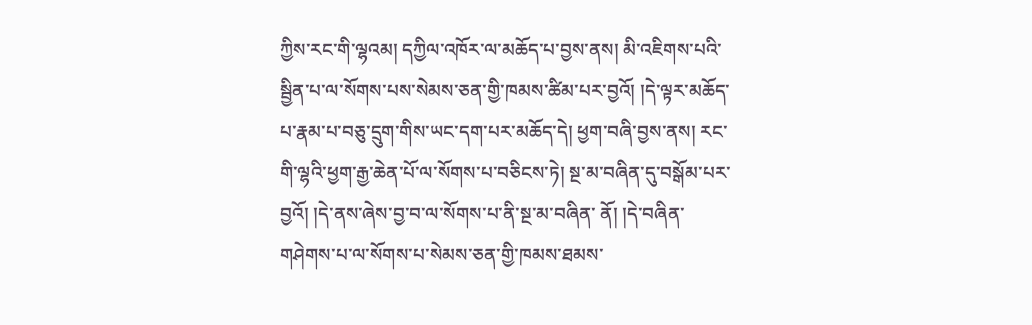ཀྱིས་རང་གི་ལྷའམ། དཀྱིལ་འཁོར་ལ་མཆོད་པ་བྱས་ནས། མི་འཇིགས་པའི་ སྦྱིན་པ་ལ་སོགས་པས་སེམས་ཅན་གྱི་ཁམས་ཚིམ་པར་བྱའོ། །དེ་ལྟར་མཆོད་པ་རྣམ་པ་བཅུ་དྲུག་གིས་ཡང་དག་པར་མཆོད་དེ། ཕྱག་བཞི་བྱས་ནས། རང་གི་ལྷའི་ཕྱག་རྒྱ་ཆེན་པོ་ལ་སོགས་པ་བཅིངས་ཏེ། སྔ་མ་བཞིན་དུ་བསྒོམ་པར་བྱའོ། །དེ་ནས་ཞེས་བྱ་བ་ལ་སོགས་པ་ནི་སྔ་མ་བཞིན་ ནོ། །དེ་བཞིན་གཤེགས་པ་ལ་སོགས་པ་སེམས་ཅན་གྱི་ཁམས་ཐམས་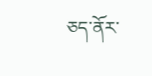ཅད་ནོར་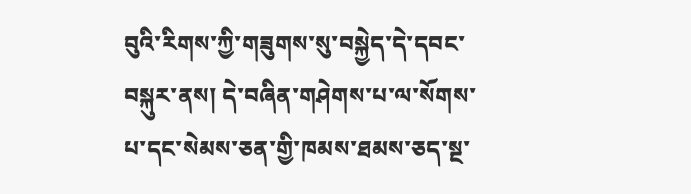བུའི་རིགས་ཀྱི་གཟུགས་སུ་བསྐྱེད་དེ་དབང་བསྐུར་ནས། དེ་བཞིན་གཤེགས་པ་ལ་སོགས་པ་དང་སེམས་ཅན་གྱི་ཁམས་ཐམས་ཅད་སྔ་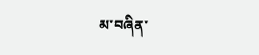མ་བཞིན་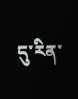དུ་རིན་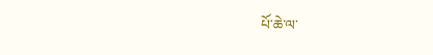པོ་ཆེ་ལ་